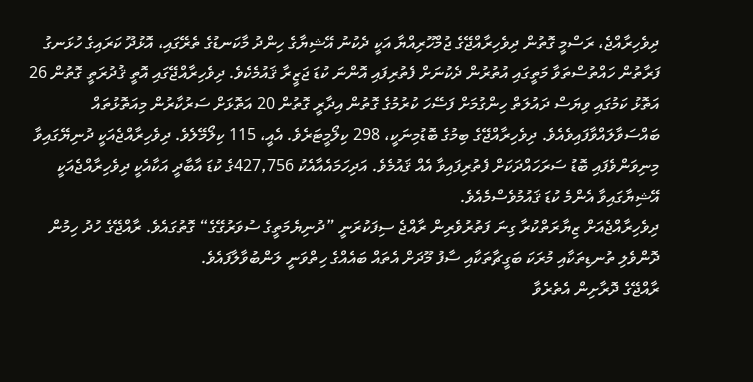ދިވެހިރާއްޖެ، ރަސްމީ ގޮތުން ދިވެހިރާއްޖޭގެ ޖުމްހޫރިއްޔާ އަކީ ދެކުނު އޭޝިޔާގެ ހިންދު މާކަނޑުގެ ތެރޭގައި، އޮޅުދޫ ކަރައިގެ ހުޅަނގު ފަރާތުން ހައްތުސްތަވާ މަތީގައި އުތުރުން ދެކުނަށް ފެތުރިފައި އޮންނަ ކުޑަ ޖަޒީރާ ޤައުމެކެވެ. ދިވެހިރާއްޖޭގައި އޮތީ ޤުދުރަތީ ގޮތުން 26 އަތޮޅު ކަމުގައި ވިޔަސް ދައުލަތް ހިންގުމަށް ފަސޭހަ ކުރުމުގެ ގޮތުން އިދާރީ ގޮތުން 20 އަތޮޅަށް ސަރުކާރުން މިއަތޮޅުތައް ބައްސަވާލައްވާފައިވެއެވެ. ދިވެހިރާއްޖޭގެ ބިމުގެ ބޮޑުމިނަކީ، 298 ކިލޯމީޓަރެވެ. އެއީ، 115 ކިލޯމޭލެވެ. ދިވެހިރާއްޖެއަކީ ދުނިޔޭގައިވާ މިނިވަންވެފައި ބޮޑު ސަރަހައްދަކަށް ފެތުރިފައިވާ އެއް ޤައުމެވެ. އަދިހަމައެއާއެކު 427,756ގެ ކުޑަ އާބާދީ އަކާއެކީ ދިވެހިރާއްޖެއަކީ އޭޝިޔާގައިވާ އެންމެ ކުޑަ ޤައުމުވެސްމެއެވެ.
ދިވެހިރާއްޖެއަށް ޒިޔާރަތްކުރާ ގިނަ ފަތުރުވެރިން ރާއްޖެ ސިފަކުރަނީ ”ދުނިޔެމަތީގެ ސުވަރުގޭގެ“ ގޮތުގައެވެ. ރާއްޖޭގެ ހުދު ހިމުން ދޮންވެލި ތުނޑިތަކާއި މުރަކަ ބަގީޗާތަކާއި ސާފު މޫދަށް އެތައް ބައެއްގެ ހިތްވަނީ ލަންބުވާލާފައެވެ.
ރާއްޖޭގެ ދޮރާށިން އެތެރެވާ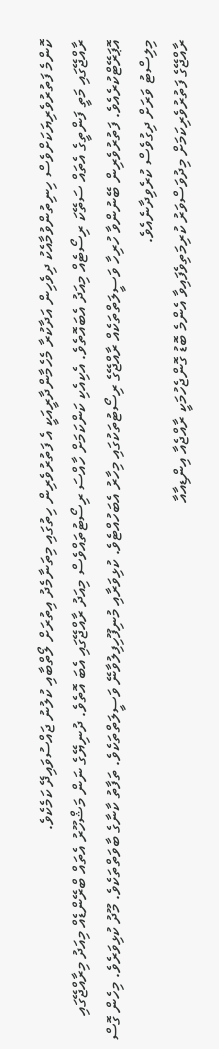ކޮންމެ ފަތުރުވެރިޔަކަށްވެސް ހިނިތުންވުމާއެކު ދިވެހިން އަދާކުރާ މެހެމާންދާރީއަކީ އެ ފަތުރުވެރިން ހިތުގައި މިތަނާމެދު އިތުރަށް ލޯތްބާއި ކުލުނު ޖައްސުވައިދޭ ކަމެކެވެ.
ރާއްޖޭގައި މަތީ ފަންތީގެ އެތައް ސަތޭކަ ރިސޯޓެއް މިއަދު އެބައޮތެވެ. އެކިއެކި ކަންކަމަށް ހާއްސަ ރިސޯޓުތައްވެސް މިއަދު ރާއްޖޭގައި އެބަ އޮތެވެ. ދުނިޔޭގެ ނަން މަޝްހޫރު އެތައް ބްރޭންޑެއް މިއަދު މިރާއްޖޭގައި އޮޕަރޭޓްކުރެއެވެ. ފަތުރުވެރިން ބޭނުންވާ ހުރިހާ ވަސީލަތްތަކެއް ރާއްޖޭގެ ރިސޯޓުތަކުގައި މިހާރު އެބަހުއްޓެވެ. ކުޅިވަރާއި މުނިފޫހިފިލުވާނޭ ވަސީލަތްތަކެވެ. ތަފާތު ކާނާގެ ބާވަތްތަކެވެ. މޫދު ކުޅިވަރެވެ. މިހެން ގޮސް މިލިސްޓު ވަރަށް ދިގުވެސް ކުރެވިދާނެއެވެ.
ރާއްޖޭގެ ފަތުރުވެރިކަމަށް މިދުވަސްވަރު ކުރިމަތިވެފައިވާ އެންމެ ބޮޑު ގޮންޖެހުމަކީ ރާއްޖެއާ އިންޑިއާއާ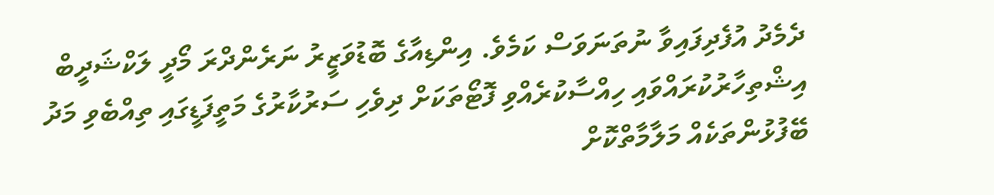ދެމެދު އުފެދިފައިވާ ނުތަނަވަސް ކަމެވެ. އިންޑިއާގެ ބޮޑުވަޒީރު ނަރެންދްރަ މޯދީ ލަކްޝަދީބް އިޝްތިހާރުކުރައްވައި ހިއްސާކުރެއްވި ފޮޓޯތަކަށް ދިވެހި ސަރުކާރުގެ މަތީފަޑީގައި ތިއްބެވި މަދު ބޭފުޅުންތަކެއް މަލާމާތްކޮށް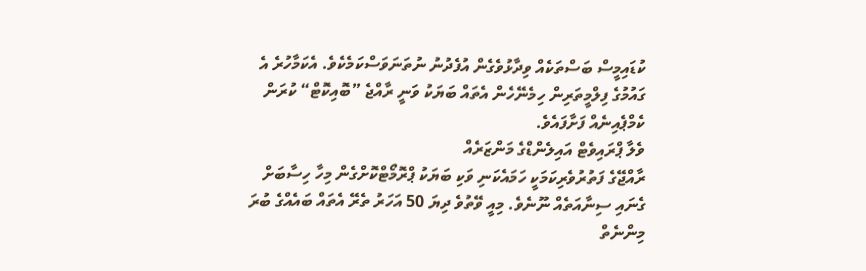ކުޑައިމީސް ބަސްތަކެއް ވިދާޅުވެގެން އުފެދުނު ނުތަނަވަސްކަމެކެވެ. އެކަމާހުރެ އެ ގައުމުގެ ފިލްމީތަރިން ހިމެނޭހެން އެތައް ބަޔަކު ވަނީ ރާއްޖެ ”ބޮއިކޮޓް“ ކުރަން ކެމްޕެއިނެއް ފަށާފައެވެ.
ވެލާ ޕްރައިވެޓް އައިލެންޑްގެ މަންޒަރެއް
ރާއްޖޭގެ ފަތުރުވެރިކަމަކީ ހަމައެކަނި ވަކި ބަޔަކު ޕްރޮމޯޓްކޮށްގެން މިހާ ހިސާބަށް ގެނައި ސިނާއަތެއް ނޫނެވެ. މިއީ ވޭތުވެ ދިޔަ 50 އަހަރު ތެރޭ އެތައް ބައެއްގެ ބުރަ މިންނެތް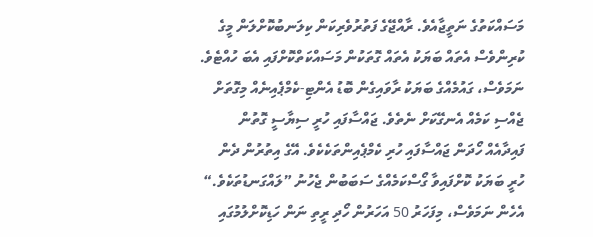މަސައްކަތުގެ ނަތީޖާއެވެ. ރާއްޖޭގެ ފަތުރުވެރިކަން ކިލަނބުކޮށްލަން މީގެ ކުރިންވެސް އެތައް ބަޔަކު އެތައް ގޮތަކުން މަސައްކަތްކޮށްފައި އެބަ ހުއްޓެވެ. ނަމަވެސް، ގައުމެއްގެ ބަޔަކު ރާވައިގެން ބޮޑު އެންޓި-ކެމްޕެއިނެއް މިގޮތަށް ޖެއްސި ކަމެއް އެނގޭކަށް ނެތެވެ. ޖައްސާފައި ހުރީ ސިޔާސީ ގޮތުން ފައިދާއެއް ހޯދަން ޖައްސާފައި ހުރި ކެމްޕެއިންތަކެކެވެ. އޭގެ އިތުރުން ދެން ހުރީ ބަޔަކު ކޮށްފައިވާ ގޯސްކަމެއްގެ ސަބަބުން ޖެހުނު ”ލައްގަނޑުތަކެވެ.“
އެހެން ނަމަވެސް، މިފަހަރު 50 އަހަރުން ހޯދި ރީތި ނަން ހަޑިކޮށްލުމުގައި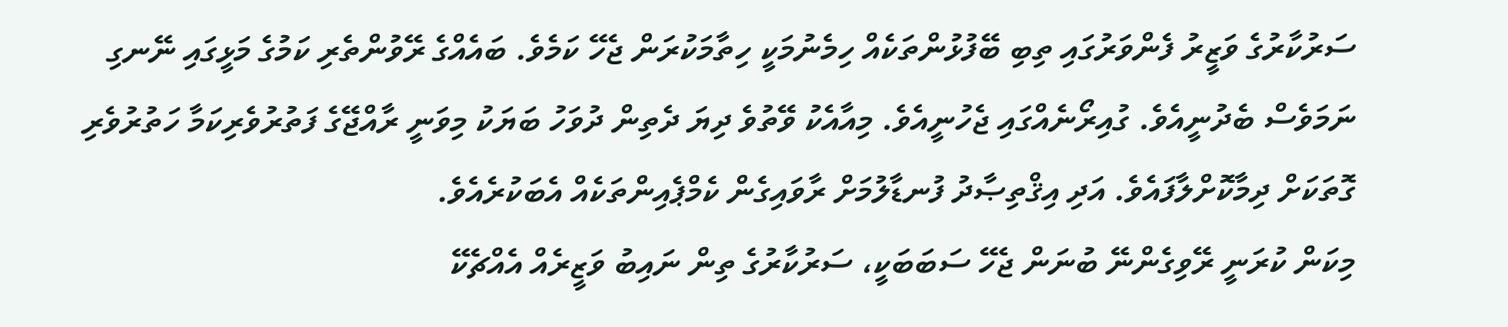ސަރުކާރުގެ ވަޒީރު ފެންވަރުގައި ތިބި ބޭފުޅުންތަކެއް ހިމެނުމަކީ ހިތާމަކުރަން ޖެހޭ ކަމެވެ. ބައެއްގެ ރޭވުންތެރި ކަމުގެ މަޅީގައި ނޭނގި ނަމަވެސް ބެދުނީއެވެ. ގުއިރޯނެއްގައި ޖެހުނީއެވެ. މިއާއެކު ވޭތުވެ ދިޔަ ދެތިން ދުވަހު ބަޔަކު މިވަނީ ރާއްޖޭގެ ފަތުރުވެރިކަމާ ހަތުރުވެރި ގޮތަކަށް ދިމާކޮށްލާފައެވެ. އަދި އިޤްތިޞާދު ފުނޑާލުމަށް ރާވައިގެން ކެމްޕެއިންތަކެއް އެބަކުރެއެވެ.
މިކަން ކުރަނީ ރޭވިގެންނޭ ބުނަން ޖެހޭ ސަބަބަކީ، ސަރުކާރުގެ ތިން ނައިބު ވަޒީރެއް އެއްޗެކޭ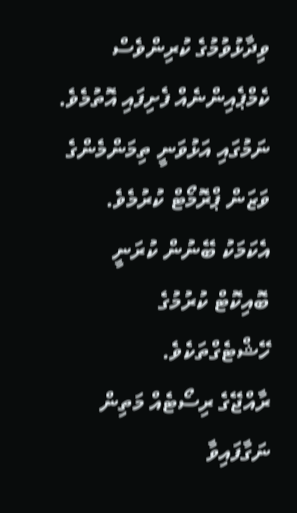ވިދާޅުވުމުގެ ކުރިންވެސް ކެމްޕެއިންނެއް ފެށިފައި އޮތުމެވެ. ނަމުގައި އަޅުވަނީ ތިމަންމެންގެ ވަޒަން ޕްރޮމޯޓް ކުރުމެވެ. އެކަމަކު ބޭނުން ކުރަނީ ބޮއިކޮޓް ކުރުމުގެ ހޭޝްޓެގްތަކެވެ.
ރާއްޖޭގެ ރިސޯޓެއް މަތިން ނަގާފައިވާ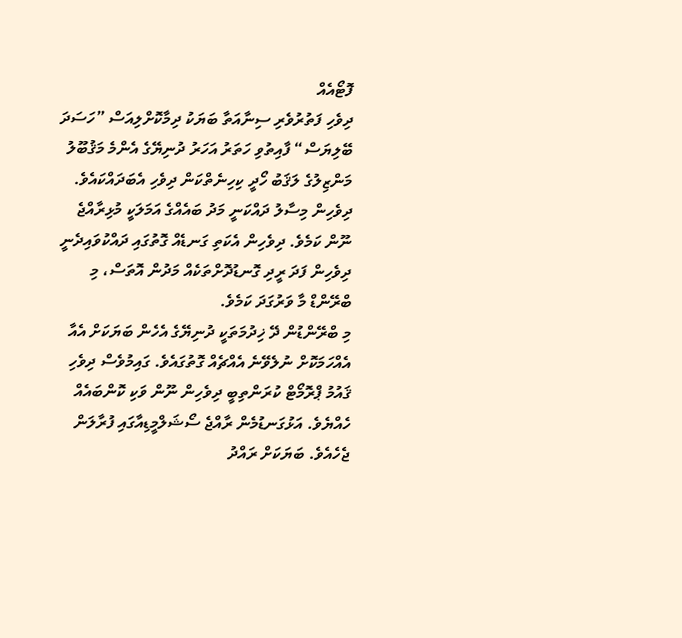ފޮޓޯއެއް
ދިވެހި ފަތުރުވެރި ސިނާއަތާ ބަޔަކު ދިމާކޮށްލިއަސް ”ހަސަދަ ބޭލިޔަސް“ ފާއިތުވި ހަތަރު އަހަރު ދުނިޔޭގެ އެންމެ މަޤުބޫލު މަންޒިލުގެ ލަޤަބު ހޯދީ ކިހިނެތްކަން ދިވެހި އެބަދައްކައެވެ. ދިވެހިން މިސާލު ދައްކަނީ މަދު ބައެއްގެ އަމަލަކީ މުޅިރާއްޖެ ނޫން ކަމެވެ. ދިވެހިން އެކަތި ގަނޑެއް ގޮތުގައި ދައްކުވައިދެނީ ދިވެހިން ފަދަ ރީދި ގޮނޑުދޮށްތަކެއް މަދުން އޮތަސް، މި ބްރޭންޑް މާ ވަރުގަދަ ކަމެވެ.
މި ބްރޭންޑުން ދޭ ޚިދުމަތަކީ ދުނިޔޭގެ އެހެން ބަޔަކަށް އެއާ އެއްހަމަކޮށް ނުލެވޭނެ އެއްޗެއް ގޮތުގައެވެ. ގައިމުވެސް ދިވެހި ޤައުމު ޕްރޮމޯޓް ކުރަންތިބީ ދިވެހިން ނޫން ވަކި ކޮންބައެއް ހެއްޔެވެ. އަޅުގަނޑުމެން ރާއްޖެ ސޯޝަލްމީޑިއާގައި ފުރާލަން ޖެހެއެވެ. ބަޔަކަށް ރައްދު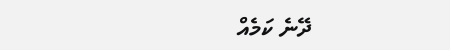ދޭނެ ކަމެއް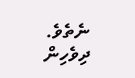ނެތެވެ. ދިވެހިން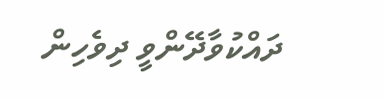ދައްކުވާދޭންވީ ދިވެހިން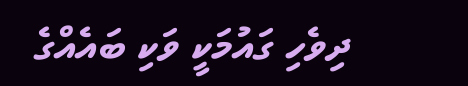ދިވެހި ގައުމަކީ ވަކި ބައެއްގެ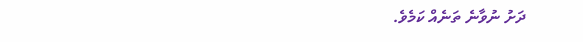ދަށު ނުވާނެ ތަނެއް ކަމެވެ.